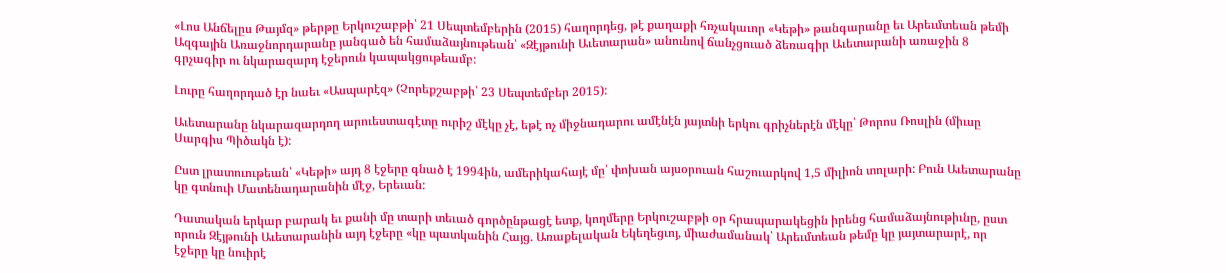«Լոս Անճելըս Թայմզ» թերթը Երկուշաբթի՝ 21 Սեպտեմբերին (2015) հաղորդեց, թէ քաղաքի հռչակաւոր «Կեթի» թանգարանը եւ Արեւմտեան թեմի Ազգային Առաջնորդարանը յանգած են համաձայնութեան՝ «Զէյթունի Աւետարան» անունով ճանչցուած ձեռագիր Աւետարանի առաջին 8 գրչագիր ու նկարազարդ էջերուն կապակցութեամբ:

Լուրը հաղորդած էր նաեւ «Ասպարէզ» (Չորեքշաբթի՝ 23 Սեպտեմբեր 2015):

Աւետարանը նկարազարդող արուեստագէտը ուրիշ մէկը չէ, եթէ ոչ միջնադարու ամէնէն յայտնի երկու գրիչներէն մէկը՝ Թորոս Ռոսլին (միւսը Սարգիս Պիծակն է):

Ըստ լրատուութեան՝ «Կեթի» այդ 8 էջերը գնած է 1994ին, ամերիկահայէ մը՝ փոխան այսօրուան հաշուարկով 1,5 միլիոն տոլարի: Բուն Աւետարանը կը գտնուի Մատենադարանին մէջ, Երեւան:

Դատական երկար բարակ եւ քանի մը տարի տեւած գործընթացէ ետք, կողմերը Երկուշաբթի օր հրապարակեցին իրենց համաձայնութիւնը, ըստ որուն Զէյթունի Աւետարանին այդ էջերը «կը պատկանին Հայց. Առաքելական Եկեղեցւոյ, միաժամանակ՝ Արեւմտեան թեմը կը յայտարարէ, որ էջերը կը նուիրէ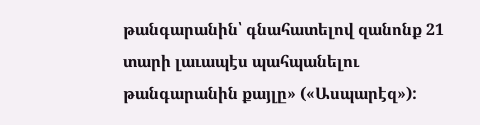թանգարանին՝ գնահատելով զանոնք 21 տարի լաւապէս պահպանելու թանգարանին քայլը» («Ասպարէզ»):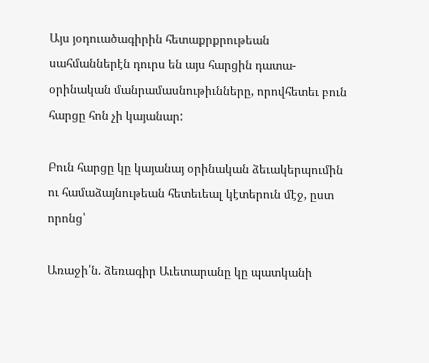Այս յօդուածագիրին հետաքրքրութեան սահմաններէն դուրս են այս հարցին դատա-օրինական մանրամասնութիւնները, որովհետեւ բուն հարցը հոն չի կայանար:

Բուն հարցը կը կայանայ օրինական ձեւակերպումին ու համաձայնութեան հետեւեալ կէտերուն մէջ, ըստ որոնց՝

Առաջի՛ն. ձեռագիր Աւետարանը կը պատկանի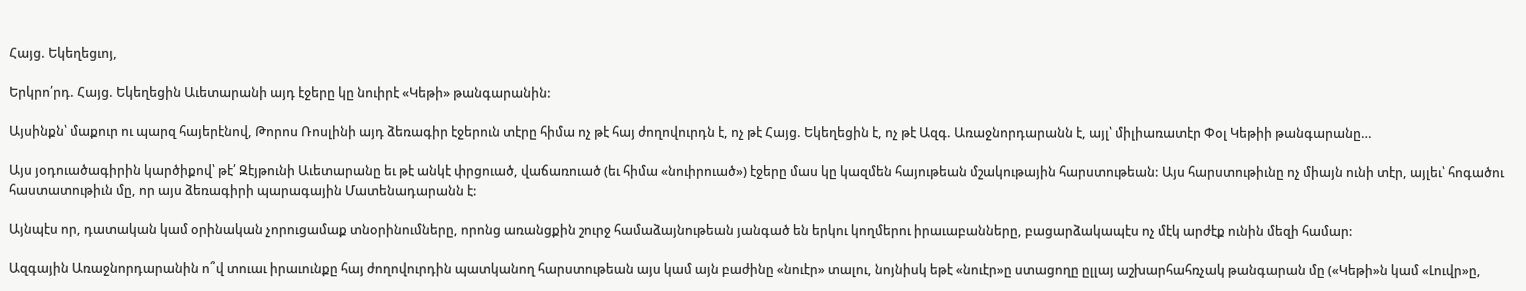Հայց. Եկեղեցւոյ,

Երկրո՛րդ. Հայց. Եկեղեցին Աւետարանի այդ էջերը կը նուիրէ «Կեթի» թանգարանին:

Այսինքն՝ մաքուր ու պարզ հայերէնով, Թորոս Ռոսլինի այդ ձեռագիր էջերուն տէրը հիմա ոչ թէ հայ ժողովուրդն է, ոչ թէ Հայց. Եկեղեցին է, ոչ թէ Ազգ. Առաջնորդարանն է, այլ՝ միլիառատէր Փօլ Կեթիի թանգարանը…

Այս յօդուածագիրին կարծիքով՝ թէ՛ Զէյթունի Աւետարանը եւ թէ անկէ փրցուած, վաճառուած (եւ հիմա «նուիրուած») էջերը մաս կը կազմեն հայութեան մշակութային հարստութեան: Այս հարստութիւնը ոչ միայն ունի տէր, այլեւ՝ հոգածու հաստատութիւն մը, որ այս ձեռագիրի պարագային Մատենադարանն է:

Այնպէս որ, դատական կամ օրինական չորուցամաք տնօրինումները, որոնց առանցքին շուրջ համաձայնութեան յանգած են երկու կողմերու իրաւաբանները, բացարձակապէս ոչ մէկ արժէք ունին մեզի համար:

Ազգային Առաջնորդարանին ո՞վ տուաւ իրաւունքը հայ ժողովուրդին պատկանող հարստութեան այս կամ այն բաժինը «նուէր» տալու, նոյնիսկ եթէ «նուէր»ը ստացողը ըլլայ աշխարհահռչակ թանգարան մը («Կեթի»ն կամ «Լուվր»ը,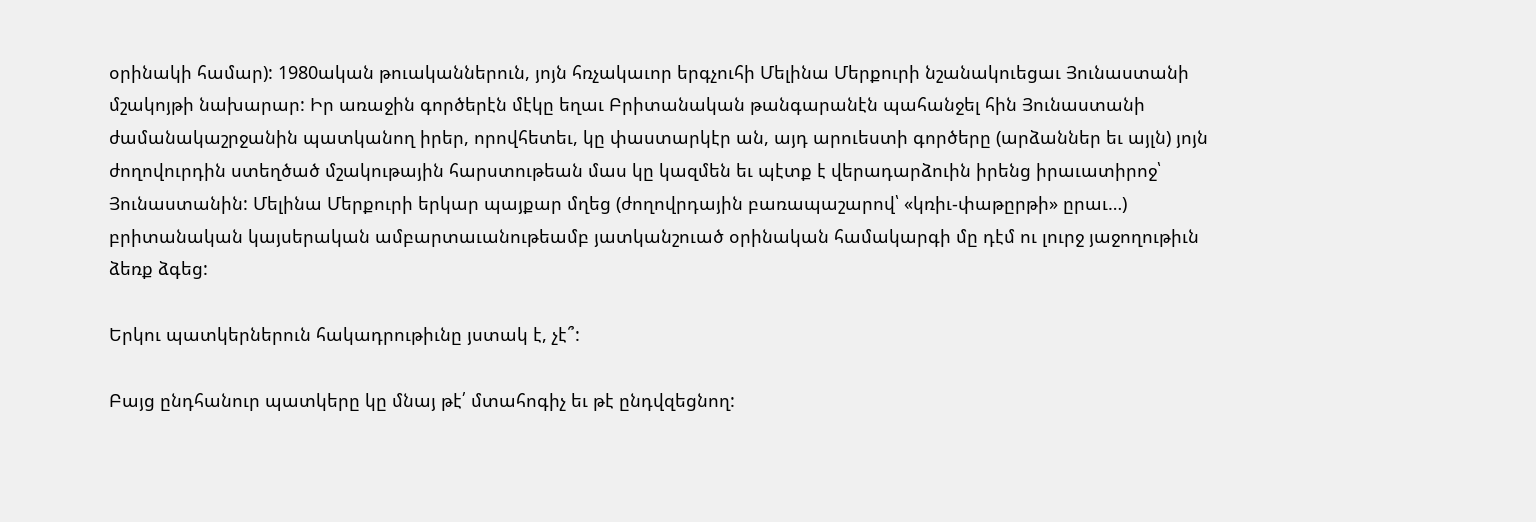օրինակի համար): 1980ական թուականներուն, յոյն հռչակաւոր երգչուհի Մելինա Մերքուրի նշանակուեցաւ Յունաստանի մշակոյթի նախարար: Իր առաջին գործերէն մէկը եղաւ Բրիտանական թանգարանէն պահանջել հին Յունաստանի ժամանակաշրջանին պատկանող իրեր, որովհետեւ, կը փաստարկէր ան, այդ արուեստի գործերը (արձաններ եւ այլն) յոյն ժողովուրդին ստեղծած մշակութային հարստութեան մաս կը կազմեն եւ պէտք է վերադարձուին իրենց իրաւատիրոջ՝ Յունաստանին: Մելինա Մերքուրի երկար պայքար մղեց (ժողովրդային բառապաշարով՝ «կռիւ-փաթըրթի» ըրաւ…) բրիտանական կայսերական ամբարտաւանութեամբ յատկանշուած օրինական համակարգի մը դէմ ու լուրջ յաջողութիւն ձեռք ձգեց:

Երկու պատկերներուն հակադրութիւնը յստակ է, չէ՞:

Բայց ընդհանուր պատկերը կը մնայ թէ՛ մտահոգիչ եւ թէ ընդվզեցնող: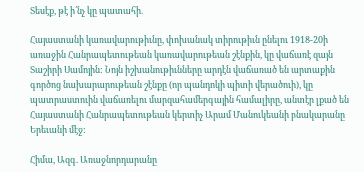Տեսէք, թէ ի՛նչ կը պատահի.

Հայաստանի կառավարութիւնը, փոխանակ տիրութիւն ընելու 1918-20ի առաջին Հանրապետութեան կառավարութեան շէնքին, կը վաճառէ զայն Տաշիրի Սամոյին: Նոյն իշխանութիւնները արդէն վաճառած են արտաքին գործոց նախարարութեան շէնքը (որ պանդոկի պիտի վերածուի), կը պատրաստուին վաճառելու մարզահամերգային համալիրը, անտէր լքած են Հայաստանի Հանրապետութեան կերտիչ Արամ Մանուկեանի բնակարանը Երեւանի մէջ:

Հիմա, Ազգ. Առաջնորդարանը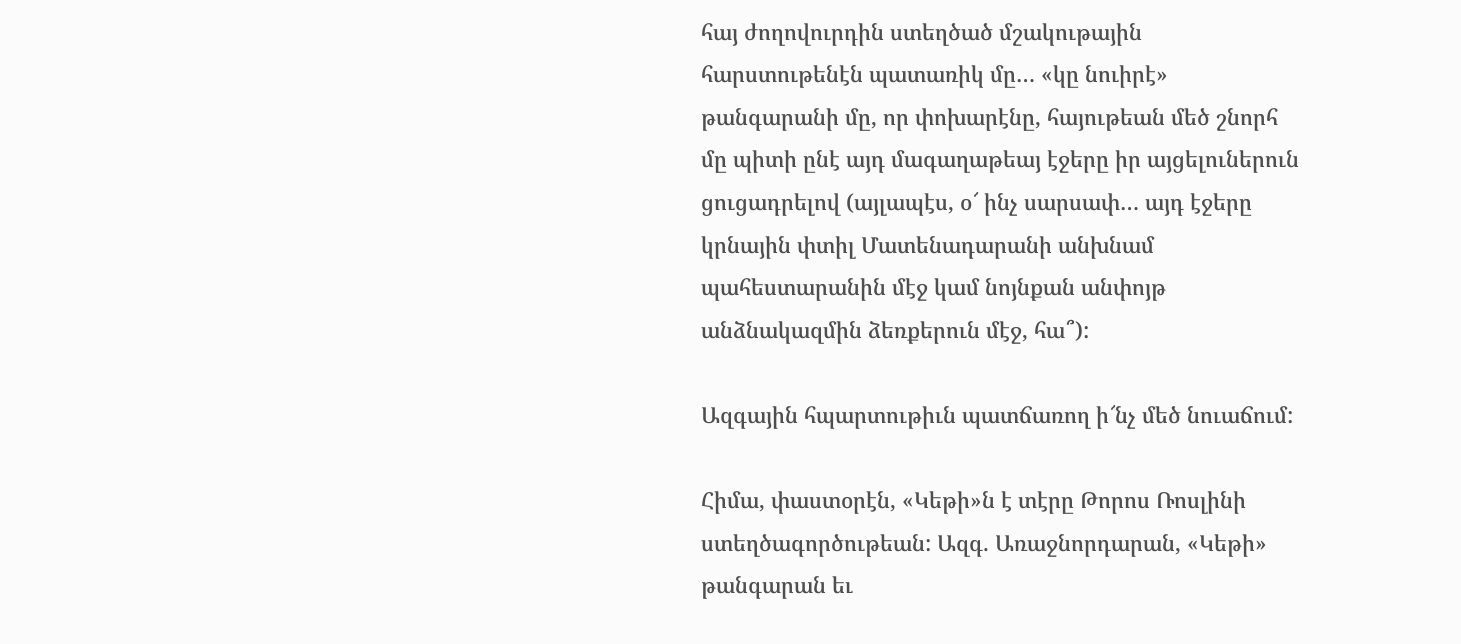հայ ժողովուրդին ստեղծած մշակութային հարստութենէն պատառիկ մը… «կը նուիրէ» թանգարանի մը, որ փոխարէնը, հայութեան մեծ շնորհ մը պիտի ընէ այդ մագաղաթեայ էջերը իր այցելուներուն ցուցադրելով (այլապէս, օ՜ ինչ սարսափ… այդ էջերը կրնային փտիլ Մատենադարանի անխնամ պահեստարանին մէջ կամ նոյնքան անփոյթ անձնակազմին ձեռքերուն մէջ, հա՞):

Ազգային հպարտութիւն պատճառող ի՜նչ մեծ նուաճում:

Հիմա, փաստօրէն, «Կեթի»ն է տէրը Թորոս Ռոսլինի ստեղծագործութեան: Ազգ. Առաջնորդարան, «Կեթի» թանգարան եւ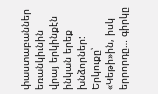փաստաբաններ եռանկիւնին վրայ երկինքէն ինկան երեք խնձորներ: Երկուքը՝ «Կեթի»ին, իսկ երրորդը… գիրկը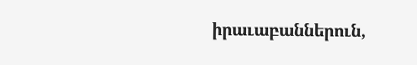իրաւաբաններուն,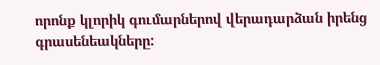որոնք կլորիկ գումարներով վերադարձան իրենց գրասենեակները: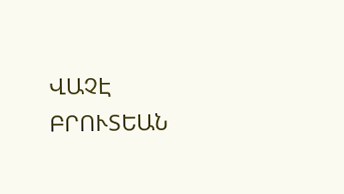ՎԱՉԷ ԲՐՈՒՏԵԱՆ